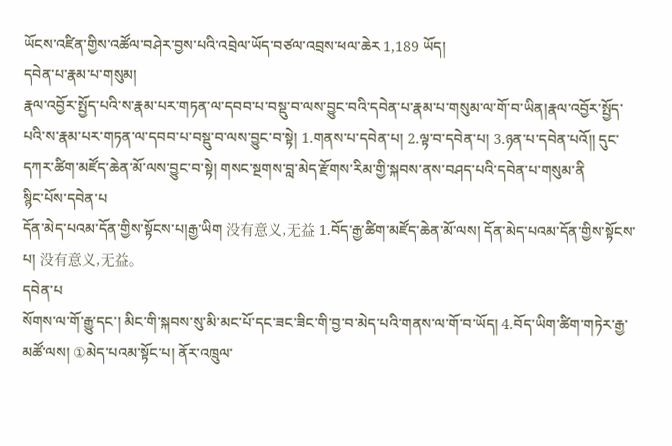ཡོངས་འཛིན་གྱིས་འཚོལ་བཤེར་བྱས་པའི་འབྲེལ་ཡོད་བཙལ་འབྲས་ཕལ་ཆེར 1,189 ཡོད།
དབེན་པ་རྣམ་པ་གསུམ།
རྣལ་འབྱོར་སྤྱོད་པའི་ས་རྣམ་པར་གཏན་ལ་དབབ་པ་བསྡུ་བ་ལས་བྱུང་བའི་དབེན་པ་རྣམ་པ་གསུམ་ལ་གོ་བ་ཡིན།རྣལ་འབྱོར་སྤྱོད་པའི་ས་རྣམ་པར་གཏན་ལ་དབབ་པ་བསྡུ་བ་ལས་བྱུང་བ་སྟེ། 1.གནས་པ་དབེན་པ། 2.ལྟ་བ་དབེན་པ། 3.ཉན་པ་དབེན་པའོ༎ དུང་དཀར་ཚིག་མཛོད་ཆེན་མོ་ལས་བྱུང་བ་སྟེ། གསང་སྔགས་བླ་མེད་རྫོགས་རིམ་གྱི་སྐབས་ནས་བཤད་པའི་དབེན་པ་གསུམ་ནི
སྙིང་པོས་དབེན་པ
དོན་མེད་པའམ་དོན་གྱིས་སྟོངས་པ།རྒྱ་ཡིག 没有意义,无益 1.བོད་རྒྱ་ཚིག་མཛོད་ཆེན་མོ་ལས། དོན་མེད་པའམ་དོན་གྱིས་སྟོངས་པ། 没有意义,无益。
དབེན་པ
སོགས་ལ་གོ་རྒྱུ་དང་། མིང་གི་སྐབས་སུ་མི་མང་པོ་དང་ཟང་ཟིང་གི་བྱ་བ་མེད་པའི་གནས་ལ་གོ་བ་ཡོད། 4.བོད་ཡིག་ཚིག་གཏེར་རྒྱ་མཚོ་ལས། ①མེད་པའམ་སྟོང་པ། ནོར་འཁྲུལ་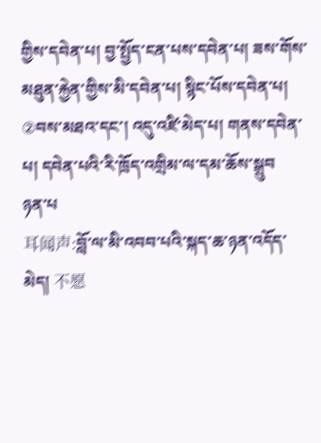གྱིས་དབེན་པ། བྱ་སྤྱོད་ངན་པས་དབེན་པ། ཟས་གོས་མཐུན་རྐྱེན་གྱིས་མི་དབེན་པ། སྙིང་པོས་དབེན་པ། ②བས་མཐའ་དང་། འདུ་འཛི་མེད་པ། གནས་དབེན་པ། དབེན་པའི་རི་ཁྲོད་འགྲིམ་ལ་དམ་ཆོས་སྒྲུབ
ཉན་པ
耳闻声:བློ་ལ་མི་འབབ་པའི་སྐད་ཆ་ཉན་འདོད་མེད། 不愿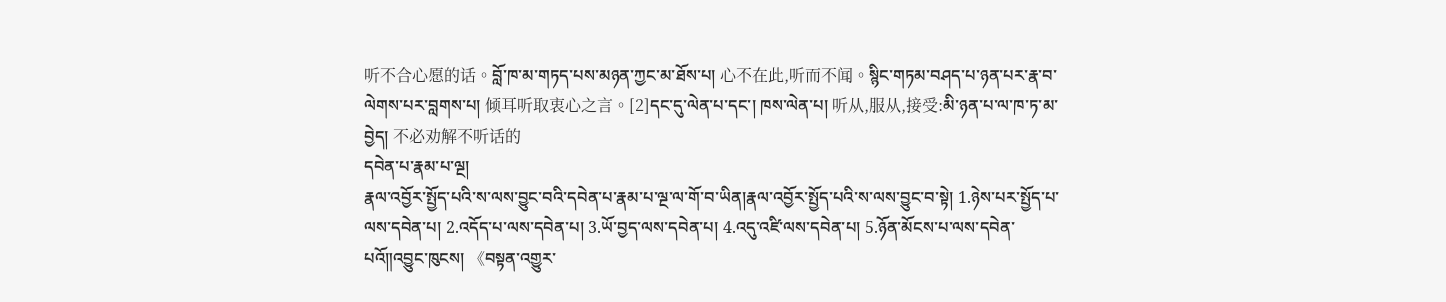听不合心愿的话。བློ་ཁ་མ་གཏད་པས་མཉན་ཀྱང་མ་ཐོས་པ། 心不在此,听而不闻。སྙིང་གཏམ་བཤད་པ་ཉན་པར་རྣ་བ་ལེགས་པར་བླགས་པ། 倾耳听取衷心之言。[2]དང་དུ་ལེན་པ་དང་། ཁས་ལེན་པ། 听从,服从,接受:མི་ཉན་པ་ལ་ཁ་ཏ་མ་བྱེད། 不必劝解不听话的
དབེན་པ་རྣམ་པ་ལྔ།
རྣལ་འབྱོར་སྤྱོད་པའི་ས་ལས་བྱུང་བའི་དབེན་པ་རྣམ་པ་ལྔ་ལ་གོ་བ་ཡིན།རྣལ་འབྱོར་སྤྱོད་པའི་ས་ལས་བྱུང་བ་སྟེ། 1.ཉེས་པར་སྤྱོད་པ་ལས་དབེན་པ། 2.འདོད་པ་ལས་དབེན་པ། 3.ཡོ་བྱད་ལས་དབེན་པ། 4.འདུ་འཛི་ལས་དབེན་པ། 5.ཉོན་མོངས་པ་ལས་དབེན་པའོ༎འབྱུང་ཁུངས། 《བསྟན་འགྱུར་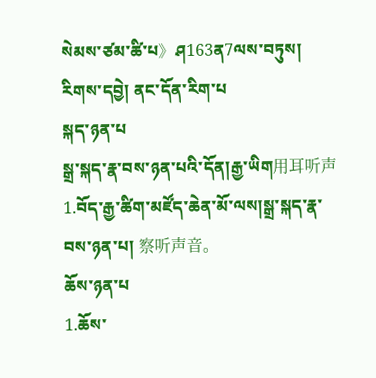སེམས་ཙམ་ཚི་པ》ཤ163ན7ལས་བཏུས། རིགས་དབྱེ། ནང་དོན་རིག་པ
སྐད་ཉན་པ
སྒྲ་སྐད་རྣ་བས་ཉན་པའི་དོན།རྒྱ་ཡིག用耳听声 1.བོད་རྒྱ་ཚིག་མཛོད་ཆེན་མོ་ལས།སྒྲ་སྐད་རྣ་བས་ཉན་པ། 察听声音。
ཆོས་ཉན་པ
1.ཆོས་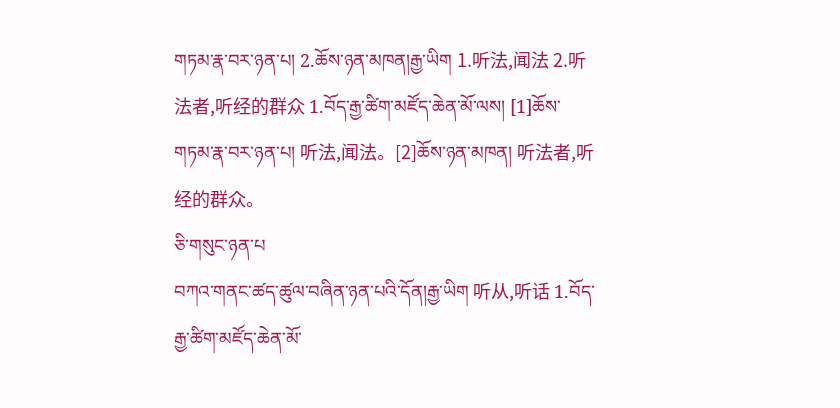གཏམ་རྣ་བར་ཉན་པ། 2.ཆོས་ཉན་མཁན།རྒྱ་ཡིག 1.听法,闻法 2.听法者,听经的群众 1.བོད་རྒྱ་ཚིག་མཛོད་ཆེན་མོ་ལས། [1]ཆོས་གཏམ་རྣ་བར་ཉན་པ། 听法,闻法。[2]ཆོས་ཉན་མཁན། 听法者,听经的群众。
ཅི་གསུང་ཉན་པ
བཀའ་གནང་ཚད་ཚུལ་བཞིན་ཉན་པའི་དོན།རྒྱ་ཡིག 听从,听话 1.བོད་རྒྱ་ཚིག་མཛོད་ཆེན་མོ་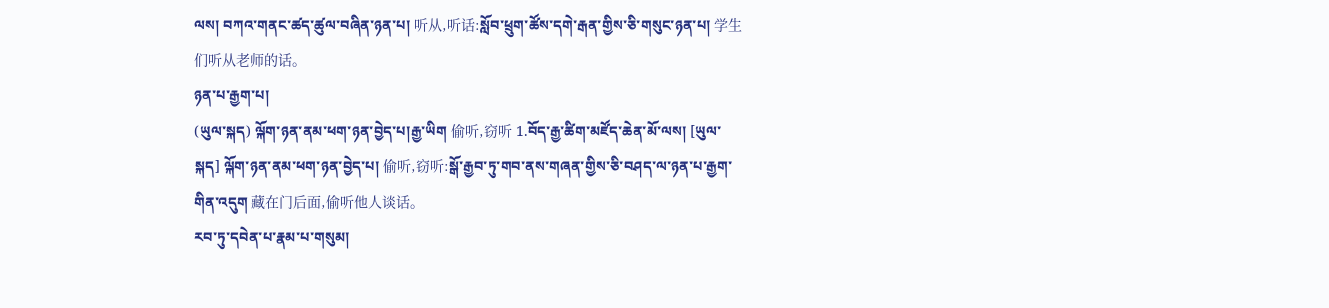ལས། བཀའ་གནང་ཚད་ཚུལ་བཞིན་ཉན་པ། 听从,听话:སློབ་ཕྲུག་ཚོས་དགེ་རྒན་གྱིས་ཅི་གསུང་ཉན་པ། 学生们听从老师的话。
ཉན་པ་རྒྱག་པ།
(ཡུལ་སྐད) ལྐོག་ཉན་ནམ་ཕག་ཉན་བྱེད་པ།རྒྱ་ཡིག 偷听,窃听 1.བོད་རྒྱ་ཚིག་མཛོད་ཆེན་མོ་ལས། [ཡུལ་སྐད] ལྐོག་ཉན་ནམ་ཕག་ཉན་བྱེད་པ། 偷听,窃听:སྒོ་རྒྱབ་ཏུ་གབ་ནས་གཞན་གྱིས་ཅི་བཤད་ལ་ཉན་པ་རྒྱག་གིན་འདུག 藏在门后面,偷听他人谈话。
རབ་ཏུ་དབེན་པ་རྣམ་པ་གསུམ།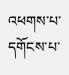འཕགས་པ་དགོངས་པ་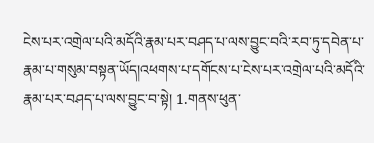ངེས་པར་འགྲེལ་པའི་མདོའི་རྣམ་པར་བཤད་པ་ལས་བྱུང་བའི་རབ་ཏུ་དབེན་པ་རྣམ་པ་གསུམ་བསྟན་ཡོད།འཕགས་པ་དགོངས་པ་ངེས་པར་འགྲེལ་པའི་མདོའི་རྣམ་པར་བཤད་པ་ལས་བྱུང་བ་སྟེ། 1.གནས་ཕུན་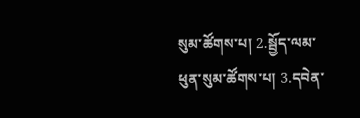སུམ་ཚོགས་པ། 2.སྦྱོད་ལམ་ཕུན་སུམ་ཚོགས་པ། 3.དབེན་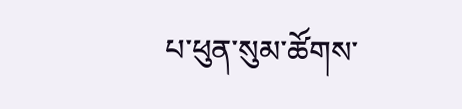པ་ཕུན་སུམ་ཚོགས་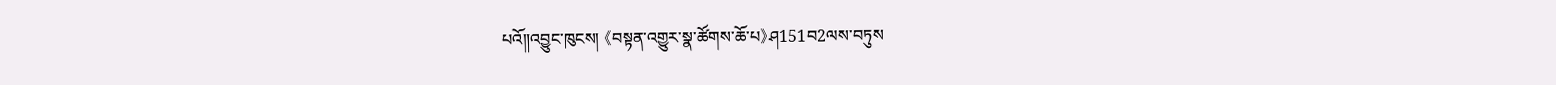པའོ༎འབྱུང་ཁུངས། 《བསྟན་འགྱུར་སྣ་ཚོགས་ཆོ་པ》ཤ151བ2ལས་བཏུས